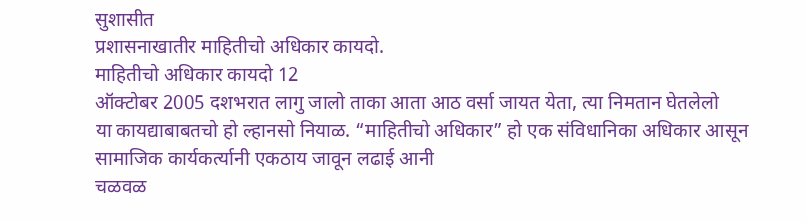सुशासीत
प्रशासनाखातीर माहितीचो अधिकार कायदो.
माहितीचो अधिकार कायदो 12
ऑक्टोबर 2005 दशभरात लागु जालो ताका आता आठ वर्सा जायत येता, त्या निमतान घेतलेलो
या कायद्याबाबतचो हो ल्हानसो नियाळ. “माहितीचो अधिकार” हो एक संविधानिका अधिकार आसून सामाजिक कार्यकर्त्यानी एकठाय जावून लढाई आनी
चळवळ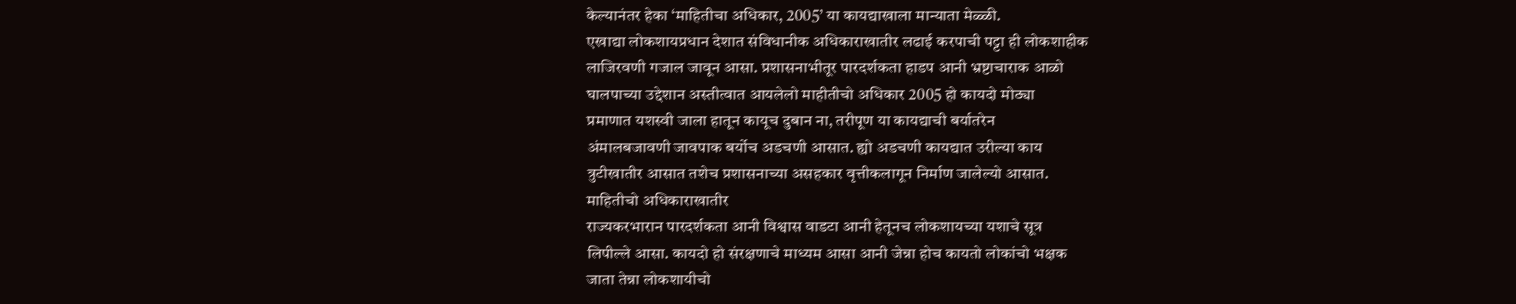केल्यानंतर हेका ‘माहितीचा अधिकार, 2005’ या कायद्याखाला मान्याता मेळ्ळी.
एखाद्या लोकशायप्रधान देशात संविधानीक अधिकाराखातीर लढाई करपाची पट्टा ही लोकशाहीक
लाजिरवणी गजाल जावून आसा. प्रशासनाभीतूर पारदर्शकता हाडप आनी भ्रष्टाचाराक आळो
घालपाच्या उद्देशान अस्तीत्वात आयलेलो माहीतीचो अधिकार 2005 हो कायदो मोठ्या
प्रमाणात यशस्वी जाला हातून कायूच दुबान ना, तरीपूण या कायद्याची बर्यातरेन
अंमालबजावणी जावपाक बर्योच अडचणी आसात. ह्यो अडचणी कायद्यात उरील्या काय
त्रुटीखातीर आसात तशेच प्रशासनाच्या असहकार वृत्तीकलागून निर्माण जालेल्यो आसात.
माहितीचो अधिकाराखातीर
राज्यकरभारान पारदर्शकता आनी विश्वास वाडटा आनी हेतूनच लोकशायच्या यशाचे सूत्र
लिपील्ले आसा. कायदो हो संरक्षणाचे माध्यम आसा आनी जेन्ना होच कायतो लोकांचो भक्षक
जाता तेन्ना लोकशायीचो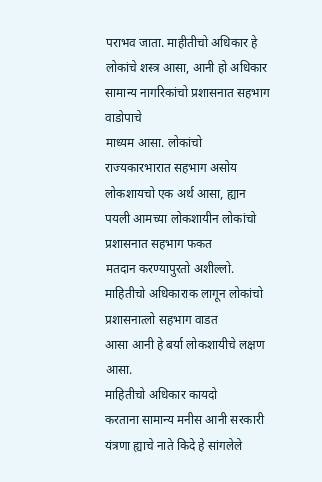पराभव जाता. माहीतीचो अधिकार हे लोकांचे शस्त्र आसा, आनी हो अधिकार सामान्य नागरिकांचो प्रशासनात सहभाग वाडोपाचे
माध्यम आसा. लोकांचो राज्यकारभारात सहभाग असोय लोकशायचो एक अर्थ आसा, ह्यान पयली आमच्या लोकशायीन लोकांचो प्रशासनात सहभाग फकत
मतदान करण्यापुरतो अशील्लो. माहितीचो अधिकाराक लागून लोकांचो प्रशासनात्लो सहभाग वाडत
आसा आनी हे बर्या लोकशायीचे लक्षण आसा.
माहितीचो अधिकार कायदो
करताना सामान्य मनीस आनी सरकारी यंत्रणा ह्याचे नाते किदे हे सांगलेले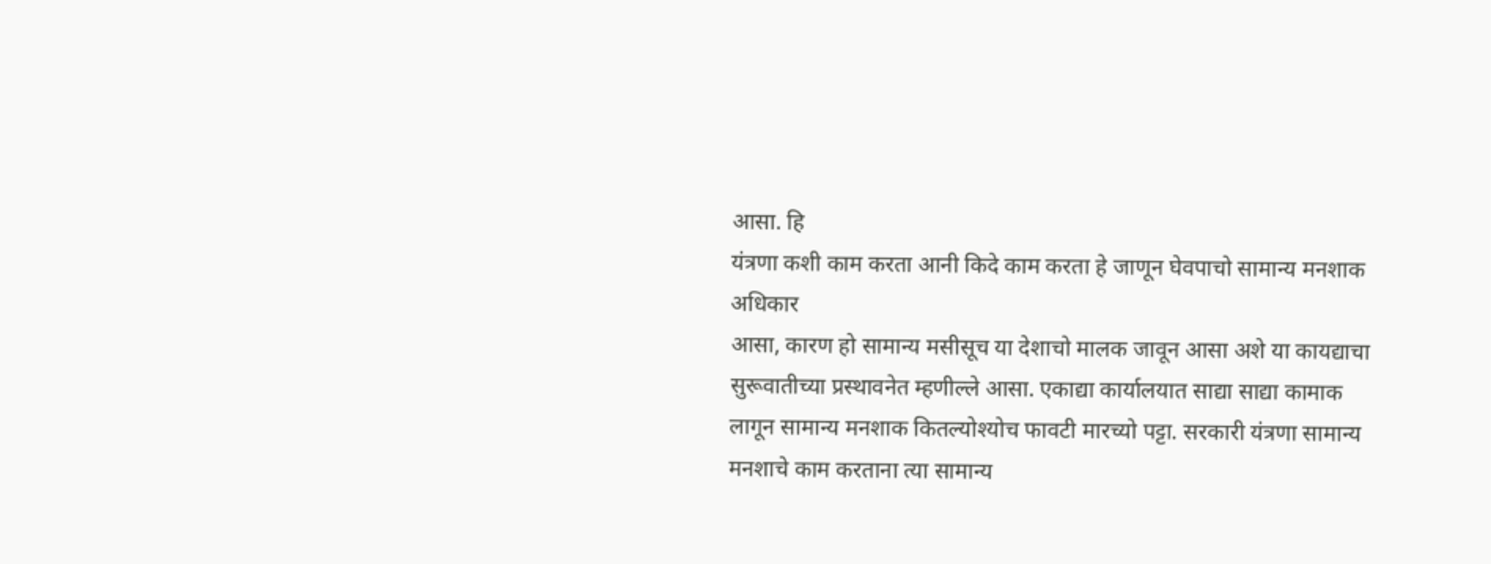आसा. हि
यंत्रणा कशी काम करता आनी किदे काम करता हे जाणून घेवपाचो सामान्य मनशाक अधिकार
आसा, कारण हो सामान्य मसीसूच या देशाचो मालक जावून आसा अशे या कायद्याचा
सुरूवातीच्या प्रस्थावनेत म्हणील्ले आसा. एकाद्या कार्यालयात साद्या साद्या कामाक
लागून सामान्य मनशाक कितल्योश्योच फावटी मारच्यो पट्टा. सरकारी यंत्रणा सामान्य
मनशाचे काम करताना त्या सामान्य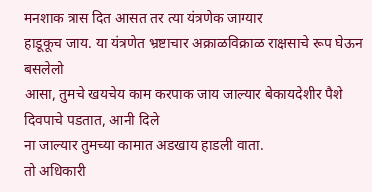मनशाक त्रास दित आसत तर त्या यंत्रणेक जाग्यार
हाडूकूच जाय. या यंत्रणेत भ्रष्टाचार अक्राळविक्राळ राक्षसाचे रूप घेऊन बसलेलो
आसा, तुमचे खयचेय काम करपाक जाय जाल्यार बेकायदेशीर पैशे दिवपाचे पडतात, आनी दिले
ना जाल्यार तुमच्या कामात अडखाय हाडली वाता.
तो अधिकारी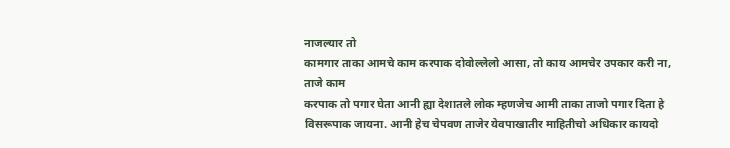नाजल्यार तो
कामगार ताका आमचे काम करपाक दोवोल्लेलो आसा, तो काय आमचेर उपकार करी ना, ताजे काम
करपाक तो पगार घेता आनी ह्या देशातले लोक म्हणजेच आमी ताका ताजो पगार दिता हे
विसरूपाक जायना. आनी हेच चेपवण ताजेर येवपाखातीर माहितीचो अधिकार कायदो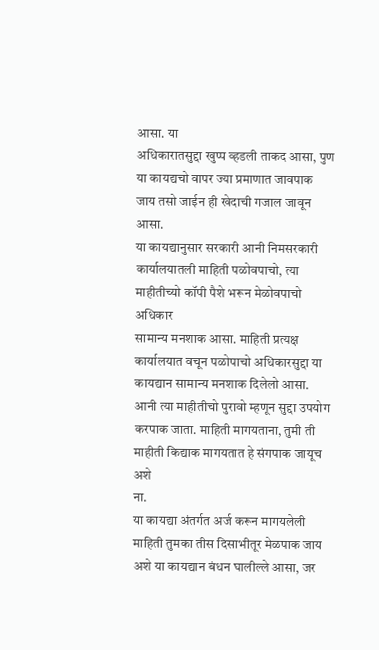आसा. या
अधिकारातसुद्दा खुप्प व्हडली ताकद आसा, पुण या कायद्यचो वापर ज्या प्रमाणात जावपाक
जाय तसो जाईन ही खेदाची गजाल जावून आसा.
या कायद्यानुसार सरकारी आनी निमसरकारी
कार्यालयातली माहिती पळोवपाचो, त्या माहीतीच्यो कॉपी पैशे भरून मेळोवपाचो अधिकार
सामान्य मनशाक आसा. माहिती प्रत्यक्ष कार्यालयात वचून पळोपाचो अधिकारसुद्दा या
कायद्यान सामान्य मनशाक दिलेलो आसा. आनी त्या माहीतीचो पुरावो म्हणून सुद्दा उपयोग
करपाक जाता. माहिती मागयताना, तुमी ती माहीती किद्याक मागयतात हे संगपाक जायूच अशे
ना.
या कायद्या अंतर्गत अर्ज करून मागयलेली
माहिती तुमका तीस दिसाभीतूर मेळपाक जाय अशे या कायद्यान बंधन घालील्ले आसा, जर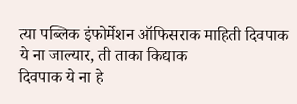त्या पब्लिक इंफोर्मेशन ऑफिसराक माहिती दिवपाक ये ना जाल्यार, ती ताका किद्याक
दिवपाक ये ना हे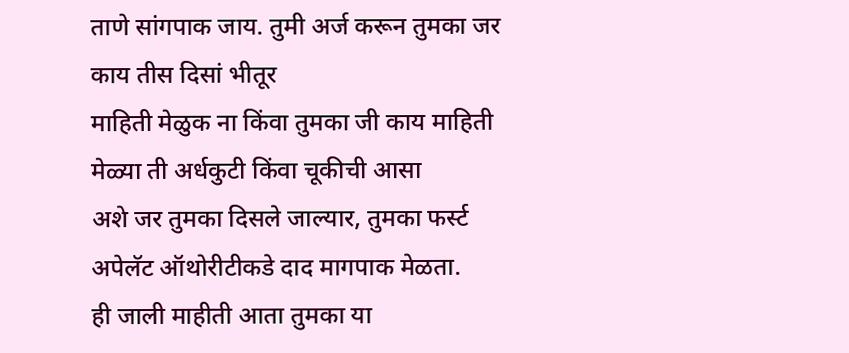ताणे सांगपाक जाय. तुमी अर्ज करून तुमका जर काय तीस दिसां भीतूर
माहिती मेळुक ना किंवा तुमका जी काय माहिती मेळ्या ती अर्धकुटी किंवा चूकीची आसा
अशे जर तुमका दिसले जाल्यार, तुमका फर्स्ट अपेलॅट ऑथोरीटीकडे दाद मागपाक मेळता.
ही जाली माहीती आता तुमका या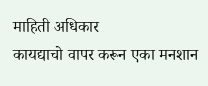माहिती अधिकार
कायद्याचो वापर करून एका मनशान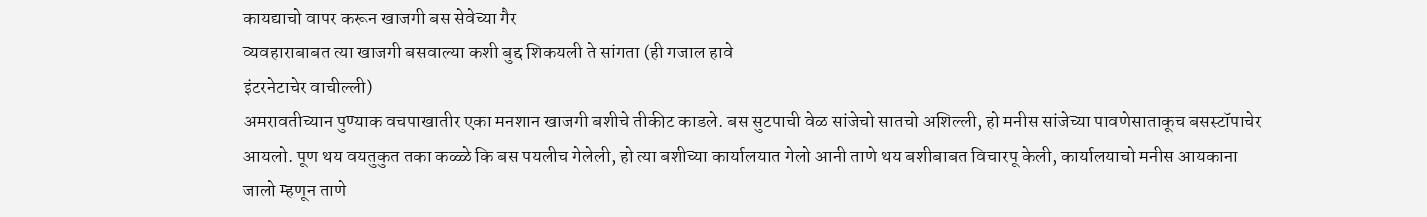कायद्याचो वापर करून खाजगी बस सेवेच्या गैर
व्यवहाराबाबत त्या खाजगी बसवाल्या कशी बुद्द शिकयली ते सांगता (ही गजाल हावे
इंटरनेटाचेर वाचील्ली)
अमरावतीच्यान पुण्याक वचपाखातीर एका मनशान खाजगी बशीचे तीकीट काडले. बस सुटपाची वेळ सांजेचो सातचो अशिल्ली, हो मनीस सांजेच्या पावणेसाताकूच बसस्टॉपाचेर आयलो. पूण थय वयतुकुत तका कळ्ळे कि बस पयलीच गेलेली, हो त्या बशीच्या कार्यालयात गेलो आनी ताणे थय बशीबाबत विचारपू केली, कार्यालयाचो मनीस आयकाना जालो म्हणून ताणे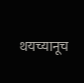थयच्यानूच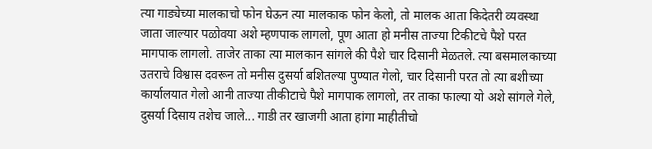त्या गाड्येच्या मालकाचो फोन घेऊन त्या मालकाक फोन केलो, तो मालक आता किदेतरी व्यवस्था जाता जाल्यार पळोवया अशे म्हणपाक लागलो, पूण आता हो मनीस ताज्या टिकीटचे पैशे परत मागपाक लागलो. ताजेर ताका त्या मालकान सांगले की पैशे चार दिसानी मेळतले. त्या बसमालकाच्या उतराचे विश्वास दवरून तो मनीस दुसर्या बशितल्या पुण्यात गेलो, चार दिसानी परत तो त्या बशीच्या कार्यालयात गेलो आनी ताज्या तीकीटाचे पैशे मागपाक लागलो, तर ताका फाल्या यो अशे सांगले गेले, दुसर्या दिसाय तशेच जाले... गाडी तर खाजगी आता हांगा माहीतीचो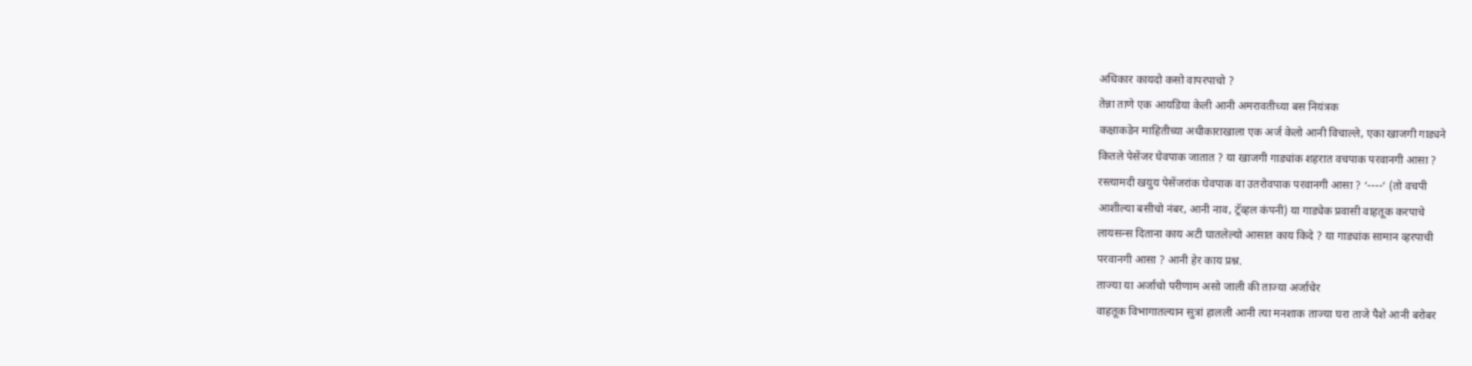अधिकार कायदो कसो वापरपाचो ?
तेन्ना ताणे एक आयडिया केली आनी अमरावतीच्या बस नियंत्रक
कक्षाकडेन माहितीच्या अधीकाराखाला एक अर्ज केलो आनी विचाल्ले, एका खाजगी गाड्यने
कितले पेसेंजर घेवपाक जातात ? या खाजगी गाड्यांक शहरात वचपाक परवानगी आसा ?
रस्त्यामदी खयुय पेसेंजरांक घेवपाक वा उतरोवपाक परवानगी आसा ? ‘----‘ (तो वचपी
आशील्या बसीचो नंबर, आनी नाव, ट्रॅव्हल कंपनी) या गाड्येक प्रवासी वाहतूक करपाचे
लायसन्स दिताना काय अटी घातलेल्यो आसात काय किदे ? या गाड्यांक सामान व्हरपाची
परवानगी आसा ? आनी हेर काय प्रश्न.
ताज्या या अर्जाचो परीणाम असो जाली की ताज्या अर्जाचेर
वाहतूक विभागातल्यान सुत्रां हालली आनी त्या मनशाक ताज्या घरा ताजे पैशे आनी बरोबर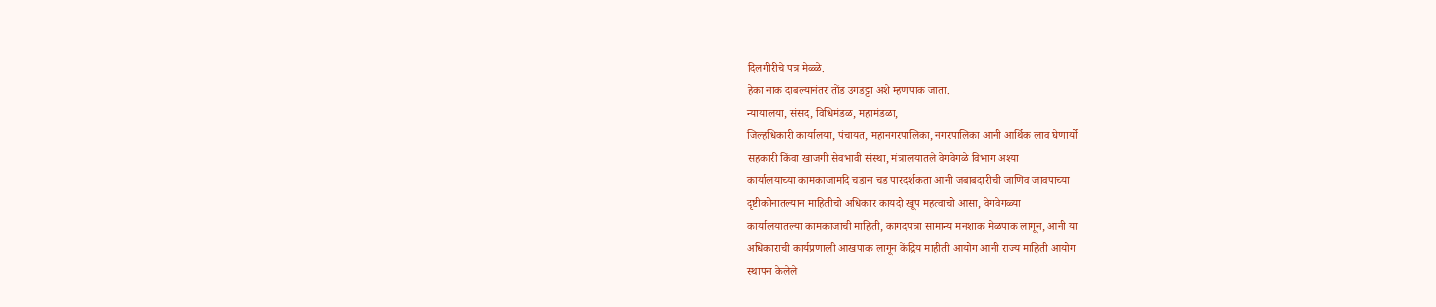दिलगीरीचे पत्र मेळ्ळे.
हेका नाक दाबल्यानंतर तोंड उगडट्टा अशे म्हणपाक जाता.
न्यायालया, संसद, विधिमंडळ, महामंडळा,
जिल्हधिकारी कार्यालया, पंचायत, महानगरपालिका, नगरपालिका आनी आर्थिक लाव घेणार्यो
सहकारी किंवा खाजगी सेवभावी संस्था, मंत्रालयातले वेगवेगळे विभाग अश्या
कार्यालयाच्या कामकाजामदि चडान चड पारदर्शकता आनी जबाबदारीची जाणिव जावपाच्या
दृष्टीकोनातल्यान माहितीचो अधिकार कायदो खूप महत्वाचो आसा, वेगवेगळ्या
कार्यालयातल्या कामकाजाची माहिती, कागदपत्रा सामान्य मनशाक मेळपाक लागून, आनी या
अधिकाराची कार्यप्रणाली आखपाक लागून केंद्रिय माहीती आयोग आनी राज्य माहिती आयोग
स्थापन केलेले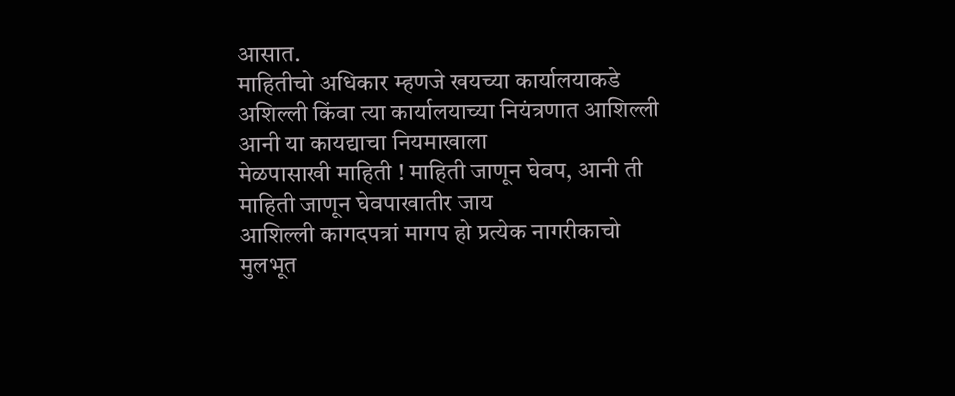आसात.
माहितीचो अधिकार म्हणजे खयच्या कार्यालयाकडे
अशिल्ली किंवा त्या कार्यालयाच्या नियंत्रणात आशिल्ली आनी या कायद्याचा नियमाखाला
मेळपासाखी माहिती ! माहिती जाणून घेवप, आनी ती माहिती जाणून घेवपाखातीर जाय
आशिल्ली कागदपत्रां मागप हो प्रत्येक नागरीकाचो मुलभूत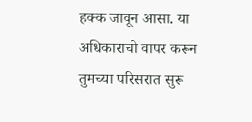हक्क जावून आसा. या
अधिकाराचो वापर करून तुमच्या परिसरात सुरू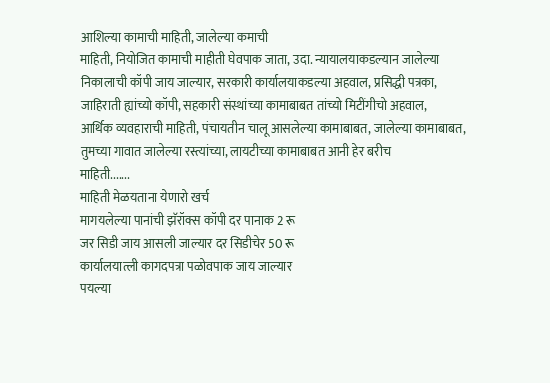आशिल्या कामाची माहिती, जालेल्या कमाची
माहिती, नियोजित कामाची माहीती घेवपाक जाता, उदा. न्यायालयाकडल्यान जालेल्या
निकालाची कॉपी जाय जाल्यार, सरकारी कार्यालयाकडल्या अहवाल, प्रसिद्धी पत्रका,
जाहिराती ह्यांच्यो कॉपी, सहकारी संस्थांच्या कामाबाबत तांच्यो मिटींगीचो अहवाल,
आर्थिक व्यवहाराची माहिती, पंचायतीन चालू आसलेल्या कामाबाबत, जालेल्या कामाबाबत,
तुमच्या गावात जालेल्या रस्त्यांच्या, लायटीच्या कामाबाबत आनी हेर बरीच
माहिती.......
माहिती मेळयताना येणारो खर्च
मागयलेल्या पानांची झॅरॉक्स कॉपी दर पानाक 2 रू
जर सिडी जाय आसली जाल्यार दर सिडीचेर 50 रू
कार्यालयात्ली कागदपत्रा पळोवपाक जाय जाल्यार
पयल्या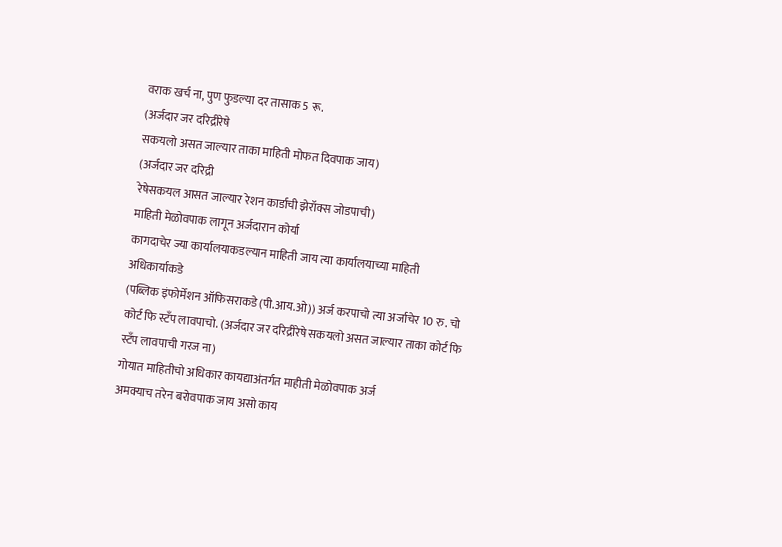वराक खर्च ना, पुण फुडल्या दर तासाक 5 रू.
(अर्जदार जर दरिद्रीरेषे
सकयलो असत जाल्यार ताका माहिती मोफत दिवपाक जाय)
(अर्जदार जर दरिद्री
रेषेसकयल आसत जाल्यार रेशन कार्डाची झेरॉक्स जोडपाची)
माहिती मेळोवपाक लागून अर्जदारान कोर्या
कागदाचेर ज्या कार्यालयाकडल्यान माहिती जाय त्या कार्यालयाच्या माहिती अधिकार्याकडे
(पब्लिक इंफोर्मेशन ऑफिसराकडे (पी.आय.ओ)) अर्ज करपाचो त्या अर्जाचेर 10 रु. चो
कोर्ट फि स्टँप लावपाचो. (अर्जदार जर दरिद्रीरेषे सकयलो असत जाल्यार ताका कोर्ट फि
स्टँप लावपाची गरज ना)
गोयात माहितीचो अधिकार कायद्याअंतर्गत माहीती मेळोवपाक अर्ज
अमक्याच तरेन बरोवपाक जाय असो काय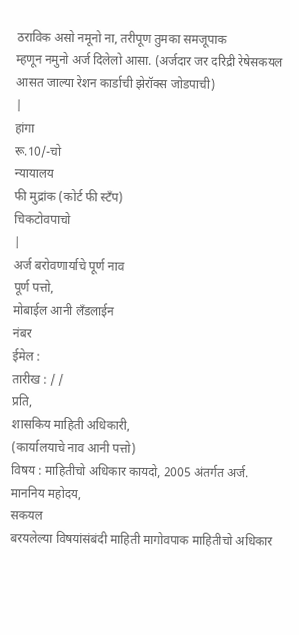ठराविक असो नमूनो ना, तरीपूण तुमका समजूपाक
म्हणून नमुनो अर्ज दिलेलो आसा. (अर्जदार जर दरिद्री रेषेसकयल आसत जाल्या रेशन कार्डाची झेरॉक्स जोडपाची)
|
हांगा
रू.10/-चो
न्यायालय
फी मुद्रांक (कोर्ट फी स्टॅंप)
चिकटोवपाचो
|
अर्ज बरोवणार्याचे पूर्ण नाव
पूर्ण पत्तो,
मोबाईल आनी लँडलाईन
नंबर
ईमेल :
तारीख : / /
प्रति,
शासकिय माहिती अधिकारी,
(कार्यालयाचे नाव आनी पत्तो)
विषय : माहितीचो अधिकार कायदो, 2005 अंतर्गत अर्ज.
माननिय महोदय,
सकयल
बरयलेल्या विषयांसंबंदी माहिती मागोवपाक माहितीचो अधिकार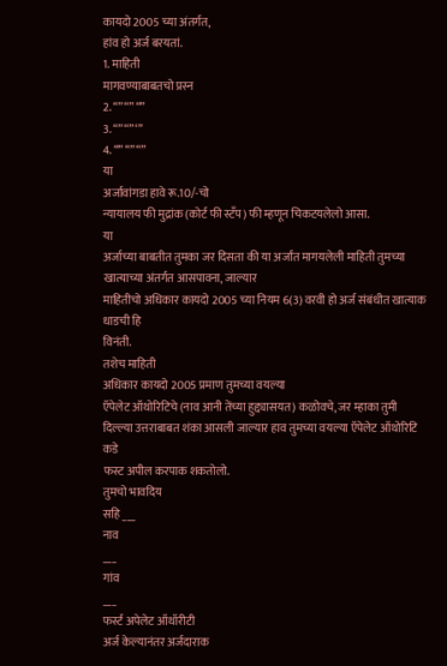कायदो 2005 च्या अंतर्गत,
हांव हो अर्ज बरयतां.
1. माहिती
मागवण्याबाबतचो प्रस्न
2. “” “” “”
3. “” “” ‘”
4. “” “” “”
या
अर्जावांगडा हावे रू.10/-चो
न्यायालय फी मुद्रांक (कोर्ट फी स्टॅंप) फी म्हणून चिकटयलेलो आसा.
या
अर्जाच्या बाबतीत तुमका जर दिसता की या अर्जांत मागयलेली माहिती तुमच्या खात्याच्या अंतर्गत आसपावना, जाल्यार
माहितीचो अधिकार कायदो 2005 च्या नियम 6(3) वरवी हो अर्ज संबंधीत खात्याक धाडची हि
विनंती.
तशेच माहिती
अधिकार कायदो 2005 प्रमाण तुमच्या वयल्या
ऍपेलेट ऑथोरिटिचे (नाव आनी तेंच्या हुद्द्यासयत) कळोवचे, जर म्हाका तुमी
दिल्ल्या उत्तराबाबत शंका आसली जाल्यार हाव तुमच्या वयल्या ऍपेलेट ऑथोरिटि कडे
फस्ट अपील करपाक शकतोलो.
तुमचो भावदिय
सहि ___
नाव
___
गांव
___
फर्स्ट अपेलेट ऑथॉरीटी
अर्ज केल्यानंतर अर्जदाराक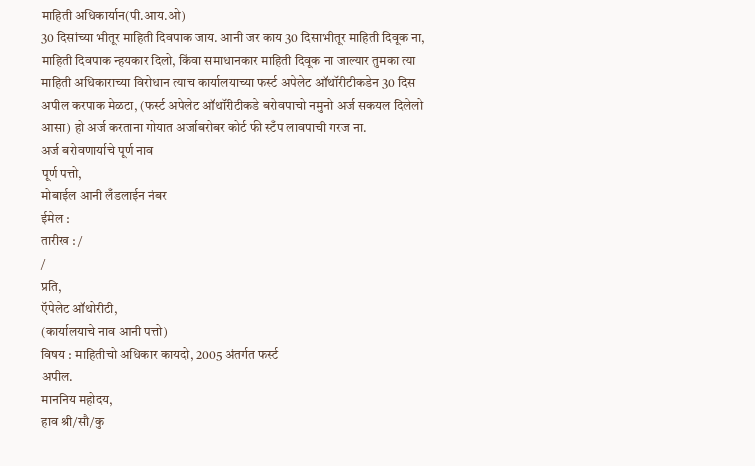माहिती अधिकार्यान(पी.आय.ओ)
30 दिसांच्या भीतूर माहिती दिवपाक जाय. आनी जर काय 30 दिसाभीतूर माहिती दिवूक ना,
माहिती दिवपाक न्हयकार दिलो, किंवा समाधानकार माहिती दिवूक ना जाल्यार तुमका त्या
माहिती अधिकाराच्या विरोधान त्याच कार्यालयाच्या फर्स्ट अपेलेट ऑथॉरीटीकडेन 30 दिस
अपील करपाक मेळटा, (फर्स्ट अपेलेट ऑथॉरीटीकडे बरोवपाचो नमुनो अर्ज सकयल दिलेलो
आसा) हो अर्ज करताना गोयात अर्जाबरोबर कोर्ट फी स्टँप लावपाची गरज ना.
अर्ज बरोवणार्याचे पूर्ण नाव
पूर्ण पत्तो,
मोबाईल आनी लँडलाईन नंबर
ईमेल :
तारीख : /
/
प्रति,
ऍपेलेट ऑथोरीटी,
(कार्यालयाचे नाव आनी पत्तो)
विषय : माहितीचो अधिकार कायदो, 2005 अंतर्गत फर्स्ट
अपील.
माननिय महोदय,
हाव श्री/सौ/कु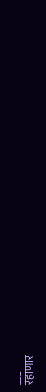___
रहाणार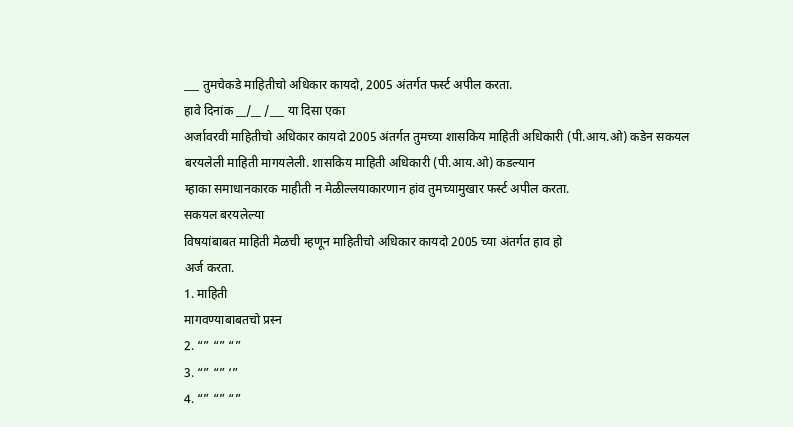___ तुमचेकडे माहितीचो अधिकार कायदो, 2005 अंतर्गत फर्स्ट अपील करता.
हावे दिनांक __/__ /___ या दिसा एका
अर्जावरवी माहितीचो अधिकार कायदो 2005 अंतर्गत तुमच्या शासकिय माहिती अधिकारी (पी.आय.ओ) कडेन सकयल
बरयलेली माहिती मागयलेली. शासकिय माहिती अधिकारी (पी.आय.ओ) कडल्यान
म्हाका समाधानकारक माहीती न मेळील्लयाकारणान हांव तुमच्यामुखार फर्स्ट अपील करता.
सकयल बरयलेल्या
विषयांबाबत माहिती मेळची म्हणून माहितीचो अधिकार कायदो 2005 च्या अंतर्गत हाव हो
अर्ज करता.
1. माहिती
मागवण्याबाबतचो प्रस्न
2. “” “” “”
3. “” “” ‘”
4. “” “” “”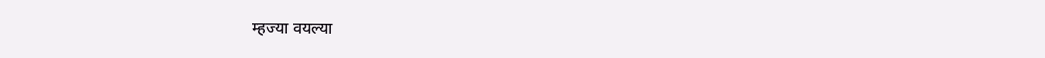म्हज्या वयल्या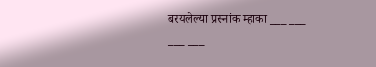बरयलेल्या प्रस्नांक म्हाका ___ ___
___ ___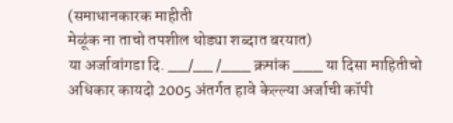(समाधानकारक माहीती
मेळूंक ना ताचो तपशील थोड्या शब्दात बरयात)
या अर्जावांगडा दि. __/__ /___ क्रमांक ___ या दिसा माहितीचो
अधिकार कायदो 2005 अंतर्गत हावे केल्ल्या अर्जाची कॉपी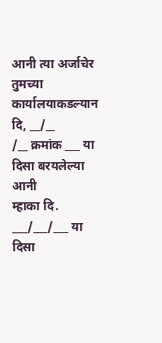आनी त्या अर्जाचेर तुमच्या
कार्यालयाकडल्यान दि, __/__
/__ क्रमांक ___ या दिसा बरयलेल्या आनी
म्हाका दि. ___/___/___ या दिसा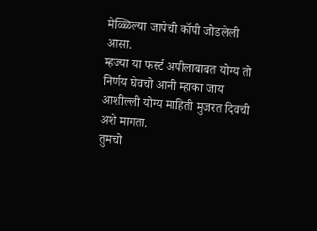मेळ्ळिल्या जापेची कॉपी जोडलेली आसा.
म्हज्या या फर्स्ट अपीलाबाबत योग्य तो
निर्णय घेवचो आनी म्हाका जाय आशील्ली योग्य माहिती मुजरत दिवची अशे मागता.
तुमचो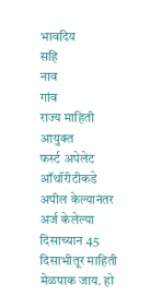भावदिय
सहि
नाव
गांव
राज्य माहिती आयुक्त
फर्स्ट अपेलेट ऑथॉरीटीकडे अपील केल्यानंतर
अर्ज केलेल्या दिसाच्यान 45 दिसाभीतूर माहिती मेळपाक जाय. हो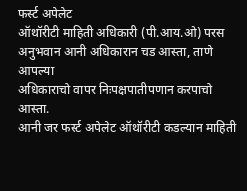फर्स्ट अपेलेट
ऑथॉरीटी माहिती अधिकारी (पी.आय.ओ) परस अनुभवान आनी अधिकारान चड आस्ता, ताणे आपल्या
अधिकाराचो वापर निःपक्षपातीपणान करपाचो आस्ता.
आनी जर फर्स्ट अपेलेट ऑथॉरीटी कडल्यान माहिती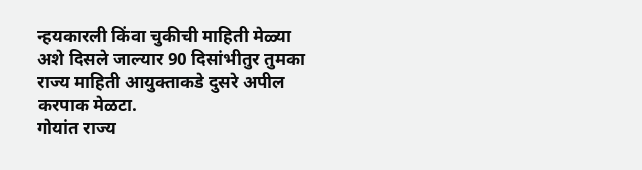न्हयकारली किंवा चुकीची माहिती मेळ्या अशे दिसले जाल्यार 90 दिसांभीतुर तुमका
राज्य माहिती आयुक्ताकडे दुसरे अपील करपाक मेळटा.
गोयांत राज्य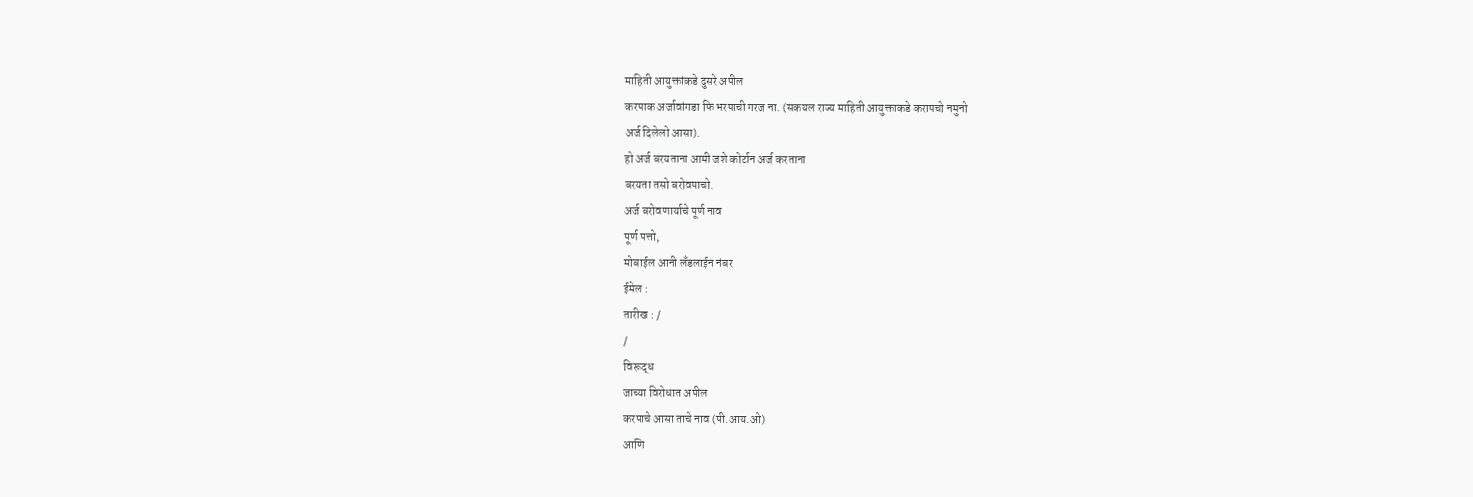माहिती आयुक्तांकडे दुसरे अपील
करपाक अर्जावांगडा फि भरपाची गरज ना. (सकयल राज्य माहिती आयुक्ताकडे करापचो नमुनो
अर्ज दिलेलो आसा).
हो अर्ज बरयताना आमी जशे कोर्टान अर्ज करताना
बरयता तसो बरोवपाचो.
अर्ज बरोवणार्याचे पूर्ण नाव
पूर्ण पत्तो,
मोबाईल आनी लँडलाईन नंबर
ईमेल :
तारीख : /
/
विरूद्ध
जाच्या विरोधात अपील
करपाचे आसा ताचे नाव (पी.आय.ओ)
आणि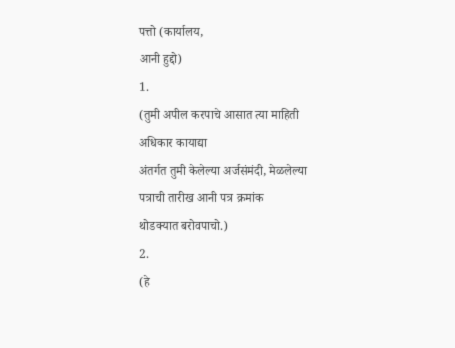पत्तो (कार्यालय,
आनी हुद्दो)
1.
(तुमी अपील करपाचे आसात त्या माहिती अधिकार कायाद्या
अंतर्गत तुमी केलेल्या अर्जसंमंदी, मेळलेल्या पत्राची तारीख आनी पत्र क्रमांक
थोडक्यात बरोवपाचो.)
2.
(हे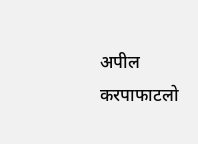अपील करपाफाटलो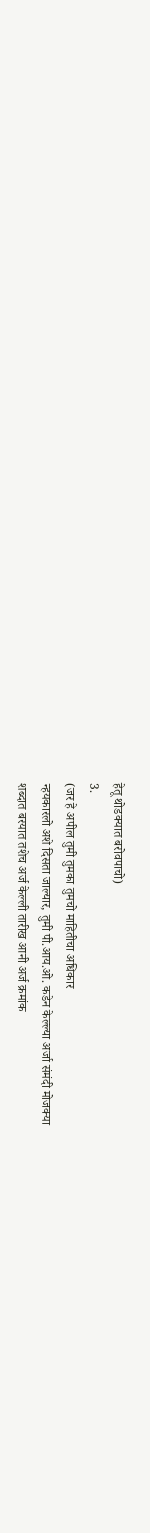हेतू थोडक्यात बरोवपाचो)
3.
(जर हे अपील तुमी तुमका तुमचो माहितीचा अधिकार
न्हयकारलो अशे दिसता जाल्यार, तुमी पी.आय.ओ. कडेन केल्ल्या अर्जा संमंदी मोजक्या
शब्दात बरयात तशेच अर्ज केल्ली तारीख आनी अर्ज क्रमांक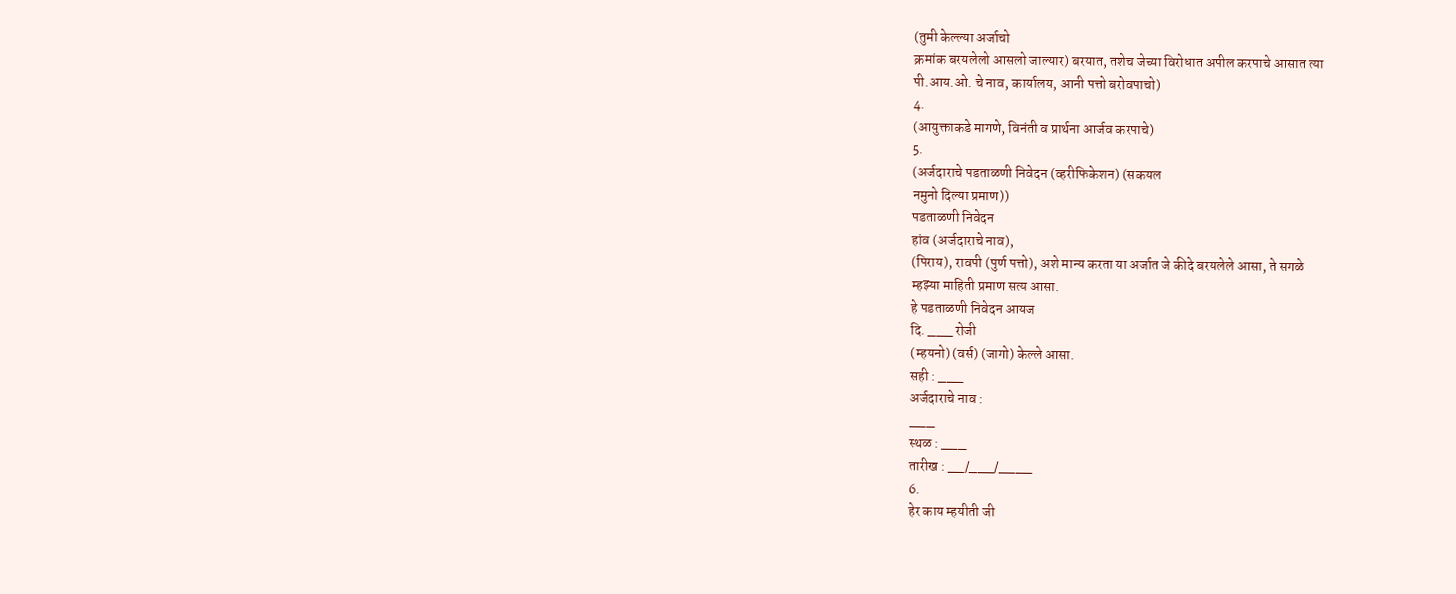(तुमी केल्ल्या अर्जाचो
क्रमांक बरयलेलो आसलो जाल्यार) बरयात, तशेच जेच्या विरोधात अपील करपाचे आसात त्या
पी.आय.ओ. चे नाव, कार्यालय, आनी पत्तो बरोवपाचो)
4.
(आयुक्ताकडे मागणे, विनंती व प्रार्थना आर्जव करपाचे)
5.
(अर्जदाराचे पडताळणी निवेदन (व्हरीफिकेशन) (सकयल
नमुनो दिल्या प्रमाण))
पडताळणी निवेदन
हांव (अर्जदाराचे नाव),
(पिराय), रावपी (पुर्ण पत्तो), अशे मान्य करता या अर्जात जे कीदे बरयलेले आसा, ते सगळे
म्हझ्या माहिती प्रमाण सत्य आसा.
हे पडताळणी निवेदन आयज
दि. ___ रोजी
(म्हयनो) (वर्स) (जागो) केल्ले आसा.
सही : ___
अर्जदाराचे नाव :
___
स्थळ : ___
तारीख : __/___/____
6.
हेर काय म्हयीती जी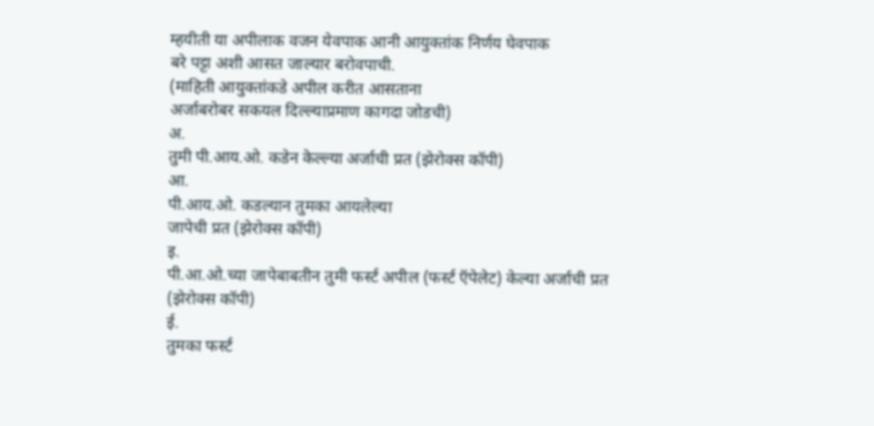म्हयीती या अपीलाक वजन येवपाक आनी आयुक्तांक निर्णय घेवपाक
बरे पट्टा अशी आसत जाल्यार बरोवपाची.
(माहिती आयुक्तांकडे अपील करीत आसताना
अर्जाबरोबर सकयल दिल्ल्याप्रमाण कागदा जोडची)
अ.
तुमी पी.आय.ओ. कडेन केल्ल्या अर्जाची प्रत (झेरोक्स कॉपी)
आ.
पी.आय.ओ. कडल्यान तुमका आयलेल्या
जापेची प्रत (झेरोक्स कॉपी)
इ.
पी.आ.ओ.च्या जापेबाबतीन तुमी फर्स्ट अपील (फर्स्ट ऍपेलेट) केल्या अर्जाची प्रत
(झेरोक्स कॉपी)
ई.
तुमका फर्स्ट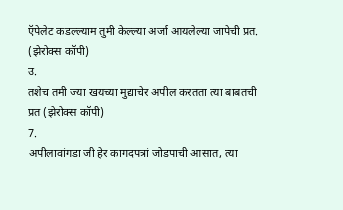ऍपेलेट कडल्ल्याम तुमी केल्ल्या अर्जा आयलेल्या जापेची प्रत.
(झेरोक्स कॉपी)
उ.
तशेच तमी ज्या खयच्या मुद्याचेर अपील करतता त्या बाबतची प्रत (झेरोक्स कॉपी)
7.
अपीलावांगडा जी हेर कागदपत्रां जोडपाची आसात, त्या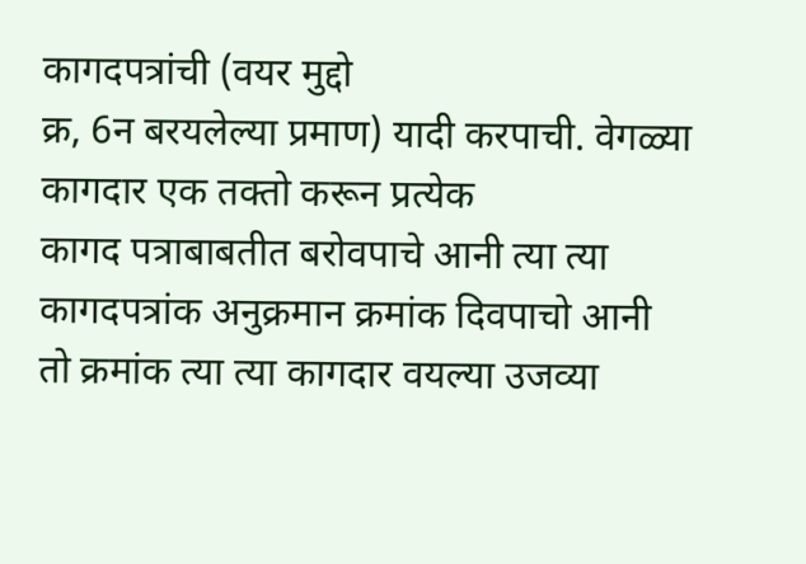कागदपत्रांची (वयर मुद्दो
क्र, 6न बरयलेल्या प्रमाण) यादी करपाची. वेगळ्या कागदार एक तक्तो करून प्रत्येक
कागद पत्राबाबतीत बरोवपाचे आनी त्या त्या कागदपत्रांक अनुक्रमान क्रमांक दिवपाचो आनी
तो क्रमांक त्या त्या कागदार वयल्या उजव्या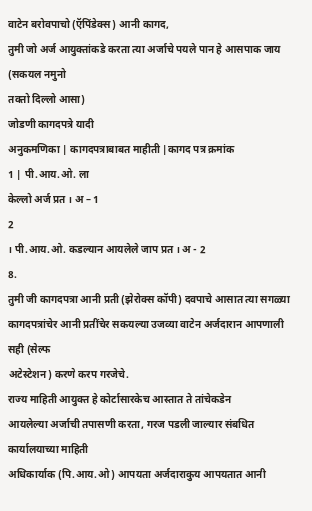वाटेन बरोवपाचो (ऍपिंडेक्स) आनी कागद,
तुमी जो अर्ज आयुक्तांकडे करता त्या अर्जाचे पयले पान हे आसपाक जाय (सकयल नमुनो
तक्तो दिल्लो आसा)
जोडणी कागदपत्रे यादी
अनुकमणिका | कागदपत्राबाबत माहीती |कागद पत्र क्रमांक
1 | पी.आय.ओ. ला
केल्लो अर्ज प्रत । अ – 1
2
। पी.आय.ओ. कडल्यान आयलेले जाप प्रत । अ - 2
8.
तुमी जी कागदपत्रा आनी प्रती (झेरोक्स कॉपी) दवपाचे आसात त्या सगळ्या
कागदपत्रांचेर आनी प्रतींचेर सकयल्या उजव्या वाटेन अर्जदारान आपणाली सही (सेल्फ
अटेस्टेशन) करणे करप गरजेचे.
राज्य माहिती आयुक्त हे कोर्टासारकेच आस्तात ते तांचेकडेन
आयलेल्या अर्जाची तपासणी करता, गरज पडली जाल्यार संबधित कार्यालयाच्या माहिती
अधिकार्याक (पि.आय.ओ) आपयता अर्जदाराकुय आपयतात आनी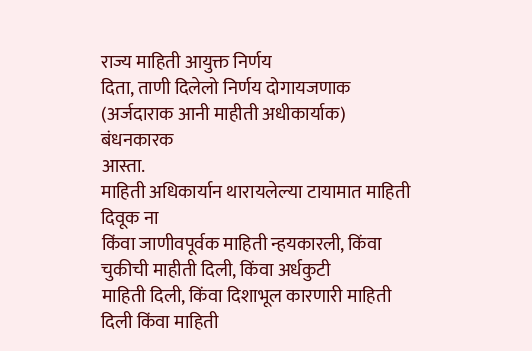राज्य माहिती आयुक्त निर्णय
दिता, ताणी दिलेलो निर्णय दोगायजणाक (अर्जदाराक आनी माहीती अधीकार्याक) बंधनकारक
आस्ता.
माहिती अधिकार्यान थारायलेल्या टायामात माहिती दिवूक ना
किंवा जाणीवपूर्वक माहिती न्हयकारली, किंवा चुकीची माहीती दिली, किंवा अर्धकुटी
माहिती दिली, किंवा दिशाभूल कारणारी माहिती दिली किंवा माहिती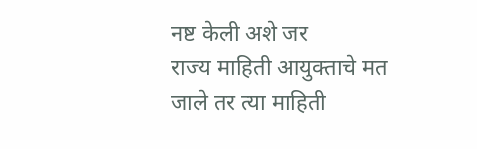नष्ट केली अशे जर
राज्य माहिती आयुक्ताचे मत जाले तर त्या माहिती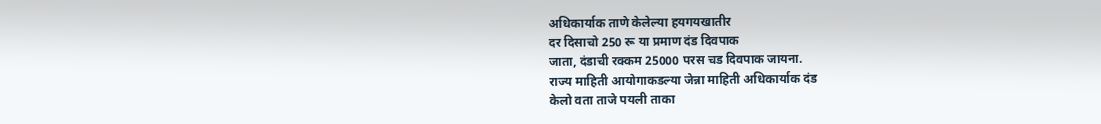अधिकार्याक ताणे केलेल्या हयगयखातीर
दर दिसाचो 250 रू या प्रमाण दंड दिवपाक
जाता, दंडाची रक्कम 25000 परस चड दिवपाक जायना.
राज्य माहिती आयोगाकडल्या जेन्ना माहिती अधिकार्याक दंड
केलो वता ताजे पयली ताका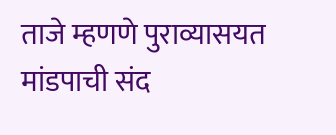ताजे म्हणणे पुराव्यासयत मांडपाची संद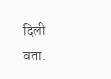दिली वता.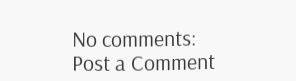No comments:
Post a Comment